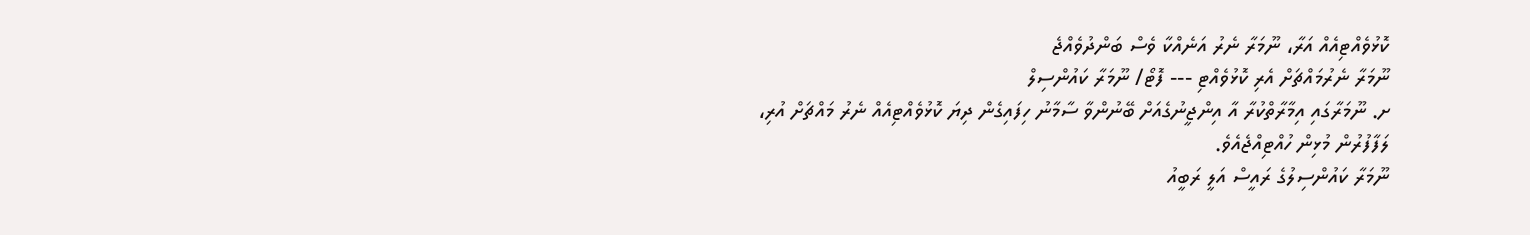ކޮޅުވެއްޓިއެއް އަރާ، ނޫމަރާ ނެރު އަނެއްކާ ވެސް ބަންދުވެއްޖެ
ނޫމަރާ ނެރުމައްޗަށް އެރި ކޮޅުވެއްޓި --- ފޮޓޯ/ ނޫމަރާ ކައުންސިލް
ށ. ނޫމަރާގައި އިމާރާތްކުރާ އާ އިންޖީނުގެއަށް ބޭނުންވާ ސާމާނު ހިފައިގެން ދިޔަ ކޮޅުވެއްޓިއެއް ނެރު މައްޗަށް އުރި، ލަފާފުރުން މުޅިން ހުއްޓިއްޖެއެވެ.
ނޫމަރާ ކައުންސިލުގެ ރައީސް އަލީ ރަބީއު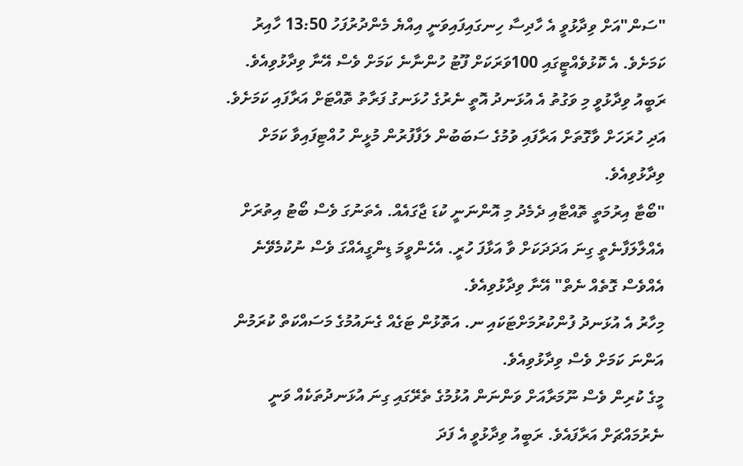"ސަން"އަށް ވިދާޅުވީ އެ ހާދިސާ ހިނގައިފައިވަނީ އިއްޔެ މެންދުރުފަހު 13:50 ހާއިރު ކަމަށެވެ. އެ ކޮޅުވެއްޓީގައި 100ވަރަކަށް ފޫޓު ހުންނާނެ ކަމަށް ވެސް އޭނާ ވިދާޅުވިއެވެ.
ރަބީއު ވިދާޅުވީ މި ވަގުތު އެ އުޅަނދު އޮތީ ނެރުގެ ހުޅަނގު ފަރާތު ތޮއްޓަށް އަރާފައި ކަމަށެވެ. އަދި ހުރަހަށް ވާގޮތަށް އަރާފައި ވުމުގެ ސަބަބުން ލަފާފުރުން މުޅީން ހުއްޓިފައިވާ ކަމަށް ވިދާޅުވިއެވެ.
"ބޯޓާ އިރުމަތީ ތޮއްޓާއި ދެމެދު މި އޮންނަނީ ކުޑަ ޖާގައެއް. އެތަނުގަ ވެސް ބޯޓު އިތުރަށް އެއްލާލަފާނެތީ ގިނަ އަދަދަކަށް ވާ އަޅާފަ ހުރީ. އެހެންވީމަ ޑިންގީއެއްގަ ވެސް ނުކުމެވޭނެ އެއްވެސް ގޮތެއް ނެތް" އޭނާ ވިދާޅުވިއެވެ.
މިހާރު އެ އުޅަނދު ފުންކުރުމަށްޓަކައި ނ. އަތޮޅުން ޓަގެއް ގެނައުމުގެ މަސައްކަތް ކުރަމުން އަންނަ ކަމަށް ވެސް ވިދާޅުވިއެވެ.
މީގެ ކުރިން ވެސް ނޫމަރާއަށް ވަންނަން އުޅުމުގެ ތެރޭގައި ގިނަ އުޅަނދުތަކެއް ވަނީ ނެރުމައްޗަށް އަރާފައެވެ. ރަބީއު ވިދާޅުވީ އެ ފަދަ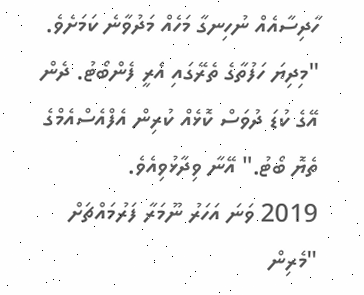ހާދިސާއެއް ނުހިނގާ މަހެއް މަދުވާނެ ކަމަށެވެ.
"މިދިޔަ ހަފުތާގެ ތެރޭގައި އެރީ ފެންބޯޓު. ދެން އޭގެ ކުޑަ ދުވަސް ކޮޅެއް ކުރިން އެފްއެސްއެމްގެ ތެޔޮ ބޯޓު." އޭނާ ވިދާޅުވިއެވެ.
2019 ވަނަ އަހަރު ނޫމަރާ ފަރުމައްޗަށް "މެރިން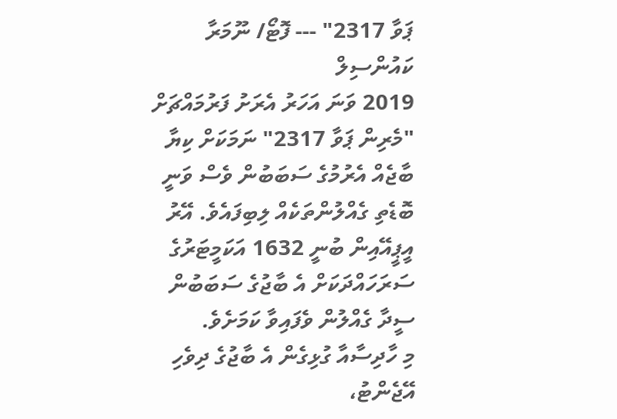ޕަވާ 2317" --- ފޮޓޯ/ ނޫމަރާ ކައުންސިލް
2019 ވަނަ އަހަރު އެރަށު ފަރުމައްޗަށް "މެރިން ޕަވާ 2317" ނަމަކަށް ކިޔާ ބާޖެއް އެރުމުގެ ސަބަބުން ވެސް ވަނީ ބޮޑެތި ގެއްލުންތަކެއް ލިބިފައެވެ. އޭރު އީޕީއޭއިން ބުނީ 1632 އަކަމީޓަރުގެ ސަރަހައްދަކަށް އެ ބާޖުގެ ސަބަބުން ސީދާ ގެއްލުން ވެފައިވާ ކަމަށެވެ.
މި ހާދިސާއާ ގުޅިގެން އެ ބާޖުގެ ދިވެހި އޭޖެންޓު،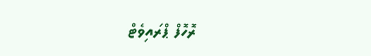ރޮހޮފް ޕްރައިވެޓް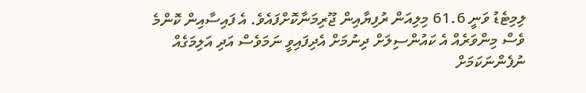ލިމިޓެޑު ވަނީ 61.6 މިލިއަން ރުފިޔާއިން ޖޫރިމަނާކޮށްފައެވެ. އެ ފައިސާއިން ކޮންމެ ވެސް މިންވަރެއް އެ ކައުންސިލަށް ދިނުމަށް އެދިފައިވީ ނަމަވެސް އަދި އަލިމަގެއް ނުފެންނަކަމަށް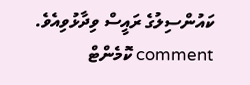ކައުންސިލުގެ ރައީސް ވިދާޅުވިއެވެ.
comment ކޮމެންޓް